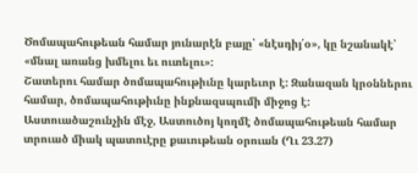Ծոմապահութեան համար յունարէն բայը՝ «նէսդիյ՛օ», կը նշանակէ՝ «մնալ առանց խմելու եւ ուտելու»:
Շատերու համար ծոմապահութիւնը կարեւոր է: Զանազան կրօններու համար, ծոմապահութիւնը ինքնազսպումի միջոց է:
Աստուածաշունչին մէջ, Աստուծոյ կողմէ ծոմապահութեան համար տրուած միակ պատուէրը քաւութեան օրուան (Ղւ 23.27)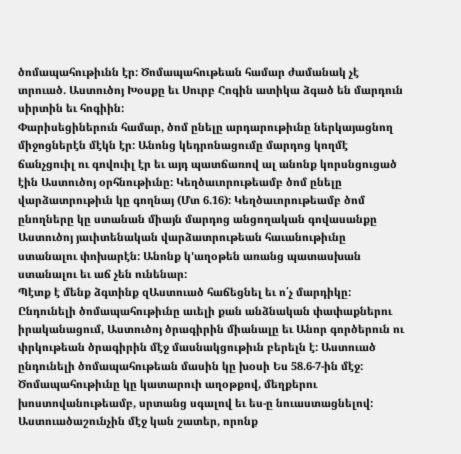ծոմապահութիւնն էր: Ծոմապահութեան համար ժամանակ չէ տրուած. Աստուծոյ Խօսքը եւ Սուրբ Հոգին ատիկա ձգած են մարդուն սիրտին եւ հոգիին:
Փարիսեցիներուն համար, ծոմ ընելը արդարութիւնը ներկայացնող միջոցներէն մէկն էր: Անոնց կեդրոնացումը մարդոց կողմէ ճանչցուիլ ու գովուիլ էր եւ այդ պատճառով ալ անոնք կորսնցուցած էին Աստուծոյ օրհնութիւնը: Կեղծաւորութեամբ ծոմ ընելը վարձատրութիւն կը գողնայ (Մտ 6.16): Կեղծաւորութեամբ ծոմ ընողները կը ստանան միայն մարդոց անցողական գովասանքը Աստուծոյ յաւիտենական վարձատրութեան հաւանութիւնը ստանալու փոխարէն: Անոնք կ'աղօթեն առանց պատասխան ստանալու եւ աճ չեն ունենար:
Պէտք է մենք ձգտինք զԱստուած հաճեցնել եւ ո՛չ մարդիկը: Ընդունելի ծոմապահութիւնը աւելի քան անձնական փափաքներու իրականացում, Աստուծոյ ծրագիրին միանալը եւ Անոր գործերուն ու փրկութեան ծրագիրին մէջ մասնակցութիւն բերելն է: Աստուած ընդունելի ծոմապահութեան մասին կը խօսի Ես 58.6-7-ին մէջ:
Ծոմապահութիւնը կը կատարուի աղօթքով, մեղքերու խոստովանութեամբ, սրտանց սգալով եւ ես-ը նուաստացնելով: Աստուածաշունչին մէջ կան շատեր, որոնք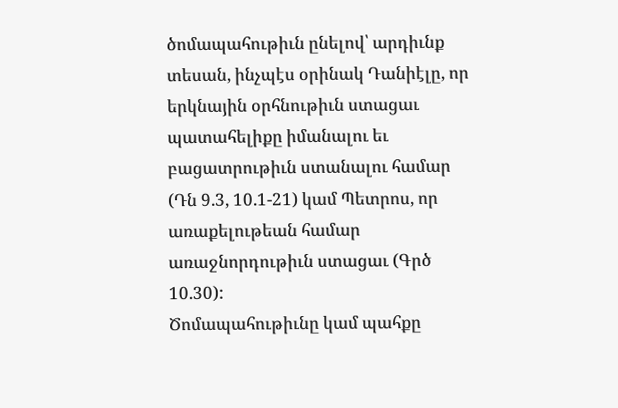ծոմապահութիւն ընելով՝ արդիւնք տեսան, ինչպէս օրինակ Դանիէլը, որ երկնային օրհնութիւն ստացաւ պատահելիքը իմանալու եւ բացատրութիւն ստանալու համար (Դն 9.3, 10.1-21) կամ Պետրոս, որ առաքելութեան համար առաջնորդութիւն ստացաւ (Գրծ 10.30):
Ծոմապահութիւնը կամ պահքը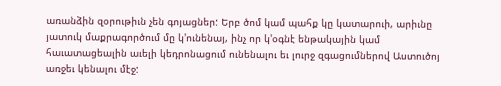առանձին զօրութիւն չեն գոյացներ: Երբ ծոմ կամ պահք կը կատարուի, արիւնը յատուկ մաքրագործում մը կ'ունենայ, ինչ որ կ'օգնէ ենթակային կամ հաւատացեալին աւելի կեդրոնացում ունենալու եւ լուրջ զգացումներով Աստուծոյ առջեւ կենալու մէջ: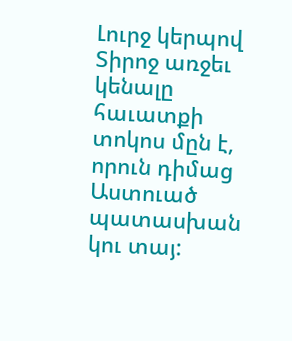Լուրջ կերպով Տիրոջ առջեւ կենալը հաւատքի տոկոս մըն է, որուն դիմաց Աստուած պատասխան կու տայ: